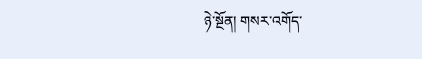ཉེ་སྔོན། གསར་འགོད་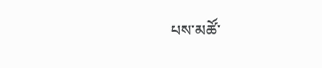པས་མཚོ་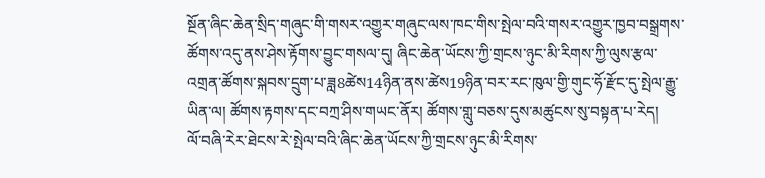སྔོན་ཞིང་ཆེན་སྲིད་གཞུང་གི་གསར་འགྱུར་གཞུང་ལས་ཁང་གིས་སྤེལ་བའི་གསར་འགྱུར་ཁྱབ་བསྒྲགས་ཚོགས་འདུ་ནས་ཤེས་རྟོགས་བྱུང་གསལ་དུ། ཞིང་ཆེན་ཡོངས་ཀྱི་གྲངས་ཉུང་མི་རིགས་ཀྱི་ལུས་རྩལ་འགྲན་ཚོགས་སྐབས་དྲུག་པ་ཟླ8ཚེས14ཉིན་ནས་ཚེས19ཉིན་བར་རང་ཁུལ་གྱི་གུང་ཧོ་རྫོང་དུ་སྤེལ་རྒྱུ་ཡིན་ལ། ཚོགས་རྟགས་དང་བཀྲ་ཤིས་གཡང་ནོར། ཚོགས་གླུ་བཅས་དུས་མཚུངས་སུ་བསྟན་པ་རེད།
ལོ་བཞི་རེར་ཐེངས་རེ་སྤེལ་བའི་ཞིང་ཆེན་ཡོངས་ཀྱི་གྲངས་ཉུང་མི་རིགས་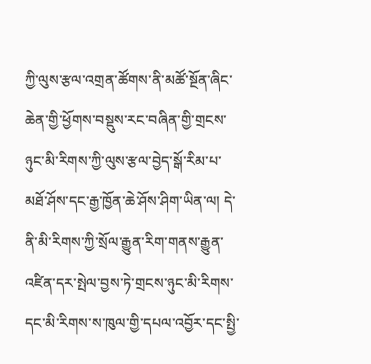ཀྱི་ལུས་རྩལ་འགྲན་ཚོགས་ནི་མཚོ་སྔོན་ཞིང་ཆེན་གྱི་ཕྱོགས་བསྡུས་རང་བཞིན་གྱི་གྲངས་ཉུང་མི་རིགས་ཀྱི་ལུས་རྩལ་བྱེད་སྒོ་རིམ་པ་མཐོ་ཤོས་དང་རྒྱ་ཁྱོན་ཆེ་ཤོས་ཤིག་ཡིན་ལ། དེ་ནི་མི་རིགས་ཀྱི་སྲོལ་རྒྱུན་རིག་གནས་རྒྱུན་འཛིན་དར་སྤེལ་བྱས་ཏེ་གྲངས་ཉུང་མི་རིགས་དང་མི་རིགས་ས་ཁུལ་གྱི་དཔལ་འབྱོར་དང་སྤྱི་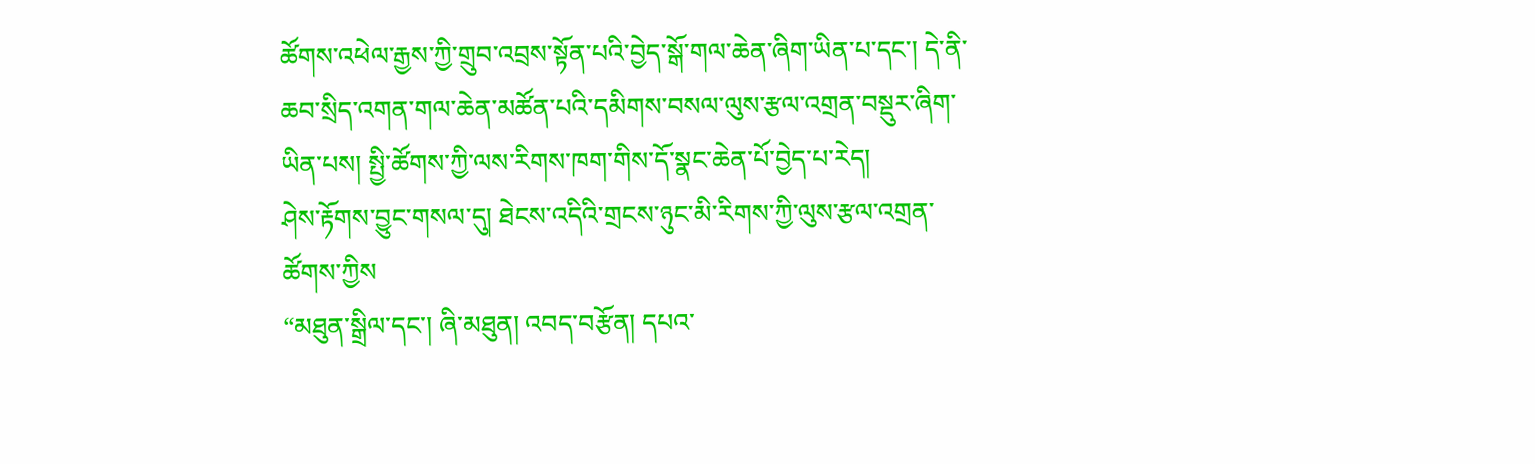ཚོགས་འཕེལ་རྒྱས་ཀྱི་གྲུབ་འབྲས་སྟོན་པའི་བྱེད་སྒོ་གལ་ཆེན་ཞིག་ཡིན་པ་དང་། དེ་ནི་ཆབ་སྲིད་འགན་གལ་ཆེན་མཚོན་པའི་དམིགས་བསལ་ལུས་རྩལ་འགྲན་བསྡུར་ཞིག་ཡིན་པས། སྤྱི་ཚོགས་ཀྱི་ལས་རིགས་ཁག་གིས་དོ་སྣང་ཆེན་པོ་བྱེད་པ་རེད།
ཤེས་རྟོགས་བྱུང་གསལ་དུ། ཐེངས་འདིའི་གྲངས་ཉུང་མི་རིགས་ཀྱི་ལུས་རྩལ་འགྲན་ཚོགས་ཀྱིས
“མཐུན་སྒྲིལ་དང་། ཞི་མཐུན། འབད་བརྩོན། དཔའ་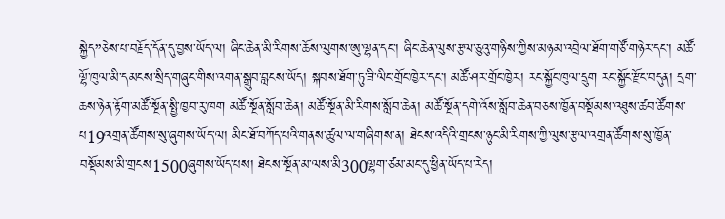སྐྱེད”ཅེས་པ་བརྗོད་དོན་དུ་བྱས་ཡོད་ལ། ཞིང་ཆེན་མི་རིགས་ཆོས་ལུགས་ཨུ་ལྷན་དང་། ཞིང་ཆེན་ལུས་རྩལ་ཅུའུ་གཉིས་ཀྱིས་མཉམ་འབྲེལ་ཐོག་གཙོ་གཉེར་དང་། མཚོ་ལྷོ་ཁུལ་མི་དམངས་སྲིད་གཞུང་གིས་འགན་སྒྲུབ་བླངས་ཡོད། སྐབས་ཐོག་ཏུ་ཟི་ལིང་གྲོང་ཁྱེར་དང་། མཚོ་ཤར་གྲོང་ཁྱེར། རང་སྐྱོང་ཁུལ་དྲུག རང་སྐྱོང་རྫོང་བདུན། དྲག་ཆས་ཉེན་རྟོག་མཚོ་སྔོན་སྤྱི་ཁྱབ་རུ་ཁག མཚོ་སྔོན་སློབ་ཆེན། མཚོ་སྔོན་མི་རིགས་སློབ་ཆེན། མཚོ་སྔོན་དགེ་འོས་སློབ་ཆེན་བཅས་ཁྱོན་བསྡོམས་འཐུས་ཚབ་ཚོགས་པ19འགྲན་ཚོགས་སུ་ཞུགས་ཡོད་ལ། མིང་ཐོ་བཀོད་པའི་གནས་ཚུལ་ལ་གཞིགས་ན། ཐེངས་འདིའི་གྲངས་ཉུང་མི་རིགས་ཀྱི་ལུས་རྩལ་འགྲན་ཚོགས་སུ་ཁྱོན་བསྡོམས་མི་གྲངས1500ཞུགས་ཡོད་པས། ཐེངས་སྔོན་མ་ལས་མི300ལྷག་ཙམ་མང་དུ་ཕྱིན་ཡོད་པ་རེད།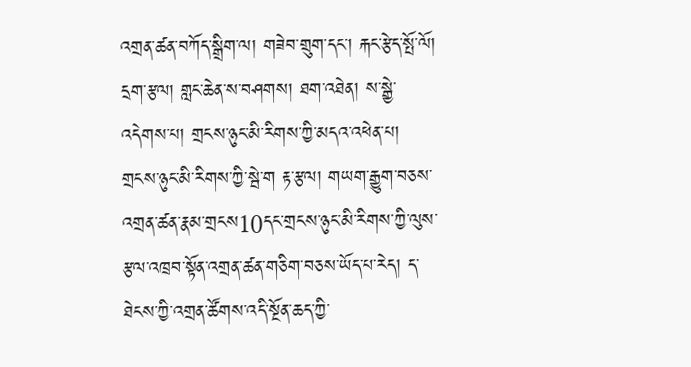འགྲན་ཚན་བཀོད་སྒྲིག་ལ། གཟེབ་གྲུག་དང་། རྐང་རྩེད་སྤོ་ལོ། དྲག་རྩལ། གླང་ཆེན་ས་བཤགས། ཐག་འཐེན། ས་སྒྱེ་འདེགས་པ། གྲངས་ཉུང་མི་རིགས་ཀྱི་མདའ་འཕེན་པ། གྲངས་ཉུང་མི་རིགས་ཀྱི་སྦེ་ག རྟ་རྩལ། གཡག་རྒྱུག་བཅས་འགྲན་ཚན་རྣམ་གྲངས10དང་གྲངས་ཉུང་མི་རིགས་ཀྱི་ལུས་རྩལ་འཁྲབ་སྟོན་འགྲན་ཚན་གཅིག་བཅས་ཡོད་པ་རེད། ད་ཐེངས་ཀྱི་འགྲན་ཚོགས་འདི་སྔོན་ཆད་ཀྱི་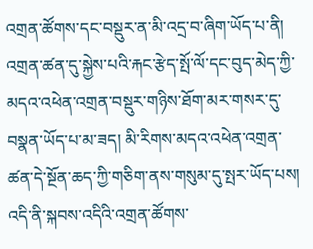འགྲན་ཚོགས་དང་བསྡུར་ན་མི་འདྲ་བ་ཞིག་ཡོད་པ་ནི། འགྲན་ཚན་དུ་སྐྱེས་པའི་རྐང་རྩེད་སྤོ་ལོ་དང་བུད་མེད་ཀྱི་མདའ་འཕེན་འགྲན་བསྡུར་གཉིས་ཐོག་མར་གསར་དུ་བསྣན་ཡོད་པ་མ་ཟད། མི་རིགས་མདའ་འཕེན་འགྲན་ཚན་དེ་སྔོན་ཆད་ཀྱི་གཅིག་ནས་གསུམ་དུ་སྤར་ཡོད་པས། འདི་ནི་སྐབས་འདིའི་འགྲན་ཚོགས་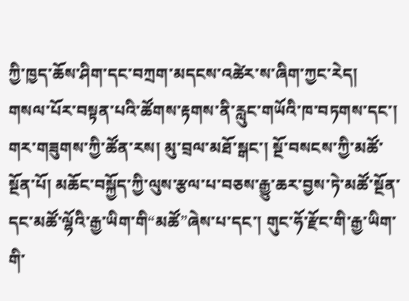ཀྱི་ཁྱད་ཆོས་ཤིག་དང་བཀྲག་མདངས་འཚེར་ས་ཞིག་ཀྱང་རེད།
གསལ་པོར་བསྟན་པའི་ཚོགས་རྟགས་ནི་རླུང་གཡོའི་ཁ་བཏགས་དང་། གར་གཟུགས་ཀྱི་ཚོན་རས། མུ་བྲལ་མཐོ་སྒང་། སྔོ་བསངས་ཀྱི་མཚོ་སྔོན་པོ། མཆོང་བསྐྱོད་ཀྱི་ལུས་རྩལ་པ་བཅས་རྒྱུ་ཆར་བྱས་ཏེ་མཚོ་སྔོན་དང་མཚོ་ལྷོའི་རྒྱ་ཡིག་གི“མཚོ”ཞེས་པ་དང་། གུང་ཧོ་རྫོང་གི་རྒྱ་ཡིག་གི་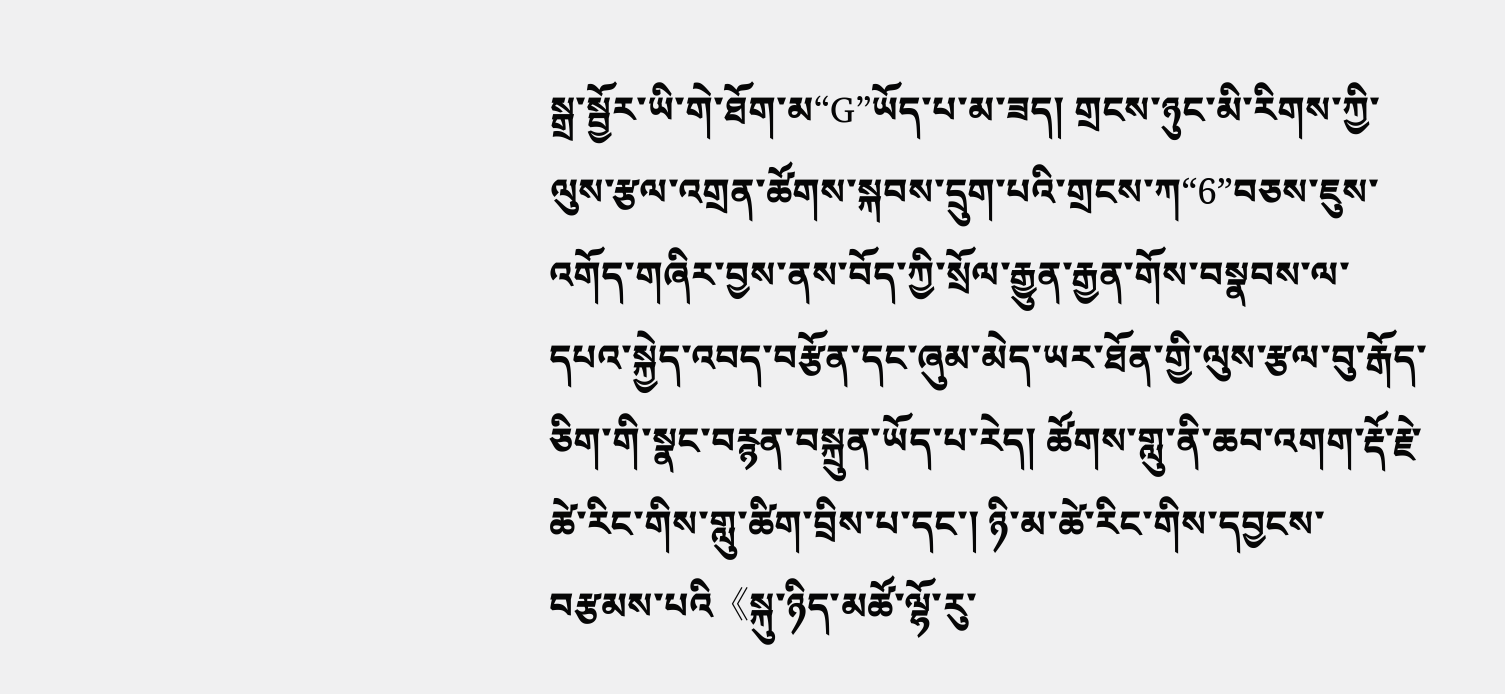སྒྲ་སྦྱོར་ཡི་གེ་ཐོག་མ“G”ཡོད་པ་མ་ཟད། གྲངས་ཉུང་མི་རིགས་ཀྱི་ལུས་རྩལ་འགྲན་ཚོགས་སྐབས་དྲུག་པའི་གྲངས་ཀ“6”བཅས་ཇུས་འགོད་གཞིར་བྱས་ནས་བོད་ཀྱི་སྲོལ་རྒྱུན་རྒྱན་གོས་བསྣབས་ལ་དཔའ་སྐྱེད་འབད་བརྩོན་དང་ཞུམ་མེད་ཡར་ཐོན་གྱི་ལུས་རྩལ་བུ་རྒོད་ཅིག་གི་སྣང་བརྙན་བསྐྲུན་ཡོད་པ་རེད། ཚོགས་གླུ་ནི་ཆབ་འགག་རྡོ་རྗེ་ཚེ་རིང་གིས་གླུ་ཚིག་བྲིས་པ་དང་། ཉི་མ་ཚེ་རིང་གིས་དབྱངས་བརྩམས་པའི《སྐུ་ཉིད་མཚོ་ལྷོ་རུ་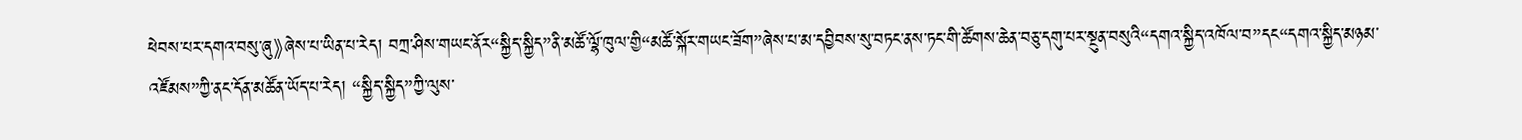ཕེབས་པར་དགའ་བསུ་ཞུ》ཞེས་པ་ཡིན་པ་རེད། བཀྲ་ཤིས་གཡང་ནོར“སྐྱིད་སྐྱིད”ནི་མཚོ་ལྷོ་ཁུལ་གྱི“མཚོ་སྐོར་གཡང་ཟོག”ཞེས་པ་མ་དབྱིབས་སུ་བཏང་ནས་ཏང་གི་ཚོགས་ཆེན་བཅུ་དགུ་པར་སྔུན་བསུའི“དགའ་སྐྱིད་འཁོལ་བ”དང“དགའ་སྐྱིད་མཉམ་འཛོམས”ཀྱི་ནང་དོན་མཚོན་ཡོད་པ་རེད། “སྐྱིད་སྐྱིད”ཀྱི་ལུས་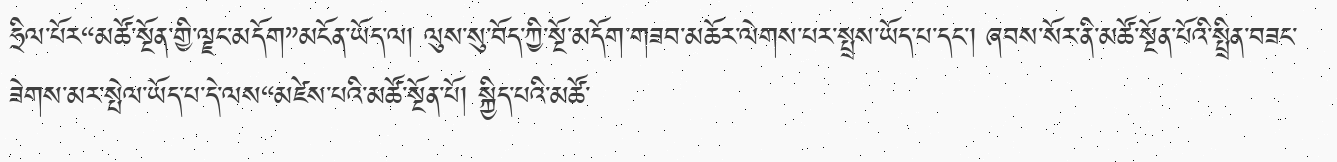ཧྲིལ་པོར“མཚོ་སྔོན་གྱི་ལྗང་མདོག”མངོན་ཡོད་ལ། ལུས་སུ་བོད་ཀྱི་སྔོ་མདོག་གཟབ་མཆོར་ལེགས་པར་སྤྲས་ཡོད་པ་དང་། ཞབས་སོར་ནི་མཚོ་སྔོན་པོའི་སྤྲིན་བཟང་ཟེགས་མར་སྤེལ་ཡོད་པ་དེ་ལས“མཛེས་པའི་མཚོ་སྔོན་པོ། སྐྱིད་པའི་མཚོ་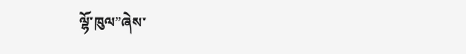ལྷོ་ཁུལ”ཞེས་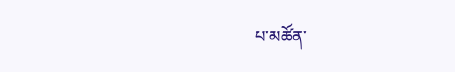པ་མཚོན་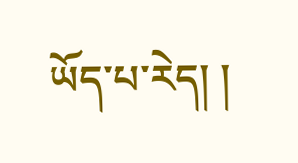ཡོད་པ་རེད། །